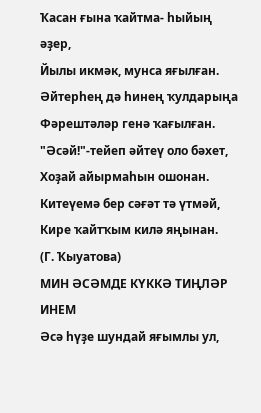Ҡасан ғына ҡайтма- һыйың әҙер,
Йылы икмәк, мунса яғылған.
Әйтерһең дә һинең ҡулдарыңа
Фәрештәләр генә ҡағылған.
"Әсәй!"-тейеп әйтеү оло бәхет,
Хоҙай айырмаһын ошонан.
Китеүемә бер сәғәт тә үтмәй,
Кире ҡайтҡым килә яңынан.
(Г. Ҡыуатова)
МИН ӘСӘМДЕ КҮККӘ ТИҢЛӘР ИНЕМ
Əсə һүҙе шундай яғымлы ул,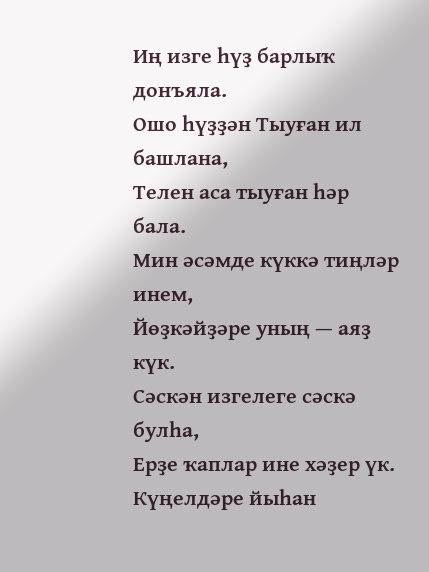Иң изге һүҙ барлыҡ донъяла.
Ошо һүҙҙəн Тыуған ил башлана,
Телен аса тыуған һəр бала.
Мин əсəмде күккə тиңлəр инем,
Йөҙкəйҙəре уның — аяҙ күк.
Сəскəн изгелеге сəскə булһа,
Ерҙе ҡаплар ине хəҙер үк.
Күңелдəре йыһан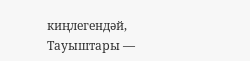киңлегендəй,
Тауыштары —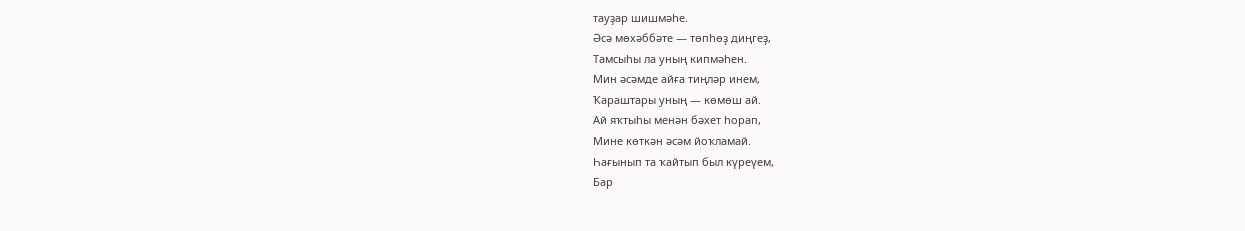тауҙар шишмəһе.
Əсə мөхəббəте — төпһөҙ диңгеҙ,
Тамсыһы ла уның кипмəһен.
Мин əсəмде айға тиңлəр инем,
Ҡараштары уның — көмөш ай.
Ай яҡтыһы менəн бəхет һорап,
Мине көткəн əсəм йоҡламай.
Һағынып та ҡайтып был күреүем,
Бар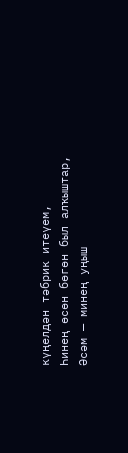күңелдəн тəбрик итеүем,
Һинең өсөн бөгөн был алҡыштар,
Əсəм — минең уңыш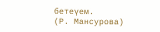бетеүем.
(Р. Мансурова)